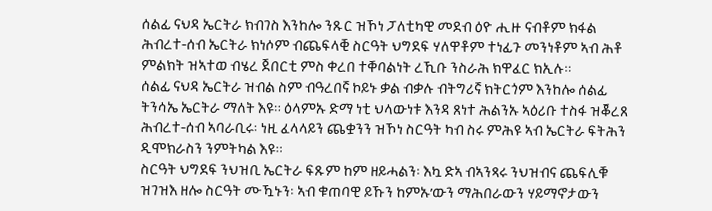ሰልፊ ናህዳ ኤርትራ ክብገስ እንከሎ ንጹር ዝኾነ ፓለቲካዊ መደብ ዕዮ ሒዙ ናብቶም ክፋል ሕብረተ-ሰብ ኤርትራ ክነሶም ብጨፍላቒ ስርዓት ህግደፍ ሃለዋቶም ተነፊጉ መንነቶም ኣብ ሕቶ ምልክት ዝኣተወ ብሄረ ጀበርቲ ምስ ቀረበ ተቐባልነት ረኺቡ ንስራሕ ክዋፈር ክኢሉ።
ሰልፊ ናህዳ ኤርትራ ዝብል ስም ብዓረበኛ ኮይኑ ቃል ብቃሉ ብትግሪኛ ክትርጎም እንከሎ ሰልፊ ትንሳኤ ኤርትራ ማለት እዩ። ዕላምኡ ድማ ነቲ ህላውነቱ እንዳ ጸነተ ሕልንኡ ኣዕሪቡ ተስፋ ዝቖረጸ ሕብረተ-ሰብ ኣባራቢሩ፡ ነዚ ፈላላይን ጨቋንን ዝኾነ ስርዓት ካብ ስሩ ምሕዩ ኣብ ኤርትራ ፍትሕን ዲሞክራስን ንምትካል እዩ።
ስርዓት ህግደፍ ንህዝቢ ኤርትራ ፍጹም ከም ዘይሓልን፡ እኳ ድኣ ብኣንጻሩ ንህዝብና ጨፍሊቑ ዝገዝእ ዘሎ ስርዓት ሙዃኑን፡ ኣብ ቁጠባዊ ይኹን ከምኡ’ውን ማሕበራውን ሃይማኖታውን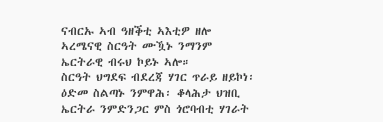ናብርኡ ኣብ ዓዘቕቲ ኣእቲዎ ዘሎ ኣረሜናዊ ስርዓት ሙዃኑ ንማንም ኤርትራዊ ብሩህ ኮይኑ ኣሎ።
ስርዓት ህግደፍ ብደረጃ ሃገር ጥራይ ዘይኮነ፡ ዕድመ ስልጣኑ ንምዋሕ፡ ቆላሕታ ህዝቢ ኤርትራ ንምድንጋር ምስ ጎሮባብቲ ሃገራት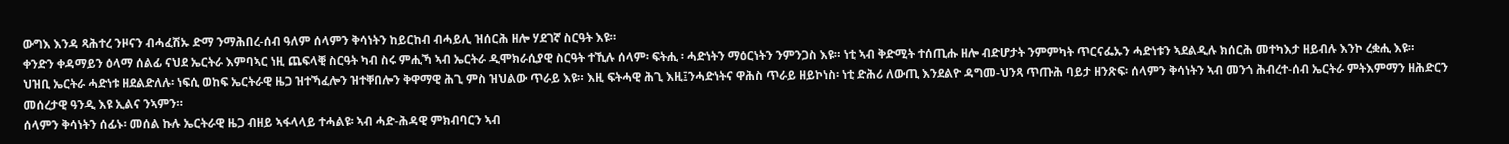ውግእ እንዳ ጻሕተረ ንዞናን ብሓፈሽኡ ድማ ንማሕበረ-ሰብ ዓለም ሰላምን ቅሳነትን ከይርከብ ብሓይሊ ዝሰርሕ ዘሎ ሃደገኛ ስርዓት እዩ።
ቀንድን ቀዳማይን ዕላማ ሰልፊ ናህደ ኤርትራ እምባኣር ነዚ ጨፍላቒ ስርዓት ካብ ስሩ ምሒኻ ኣብ ኤርትራ ዲሞክራሲያዊ ስርዓት ተኺሉ ሰላም፡ ፍትሒ ፡ ሓድነትን ማዕርነትን ንምንጋስ እዩ። ነቲ ኣብ ቅድሚት ተሰጢሑ ዘሎ ብድሆታት ንምምካት ጥርናፌኡን ሓድነቱን ኣደልዲሉ ክሰርሕ መተካእታ ዘይብሉ እንኮ ረቋሒ እዩ።
ህዝቢ ኤርትራ ሓድነቱ ዘደልድለሉ፡ ነፍሲ ወከፍ ኤርትራዊ ዜጋ ዝተኻፈሎን ዝተቐበሎን ቅዋማዊ ሕጊ ምስ ዝህልው ጥራይ እዩ። እዚ ፍትሓዊ ሕጊ እዚ፤ንሓድነትና ዋሕስ ጥራይ ዘይኮነስ፡ ነቲ ድሕሪ ለውጢ እንደልዮ ዳግመ-ህንጻ ጥጡሕ ባይታ ዘንጽፍ፡ ሰላምን ቅሳነትን ኣብ መንጎ ሕብረተ-ሰብ ኤርትራ ምትእምማን ዘሕድርን መሰረታዊ ዓንዲ እዩ ኢልና ንኣምን።
ሰላምን ቅሳነትን ሰፊኑ፡ መሰል ኩሉ ኤርትራዊ ዜጋ ብዘይ ኣፋላላይ ተሓልዩ፡ ኣብ ሓድ-ሕዳዊ ምክብባርን ኣብ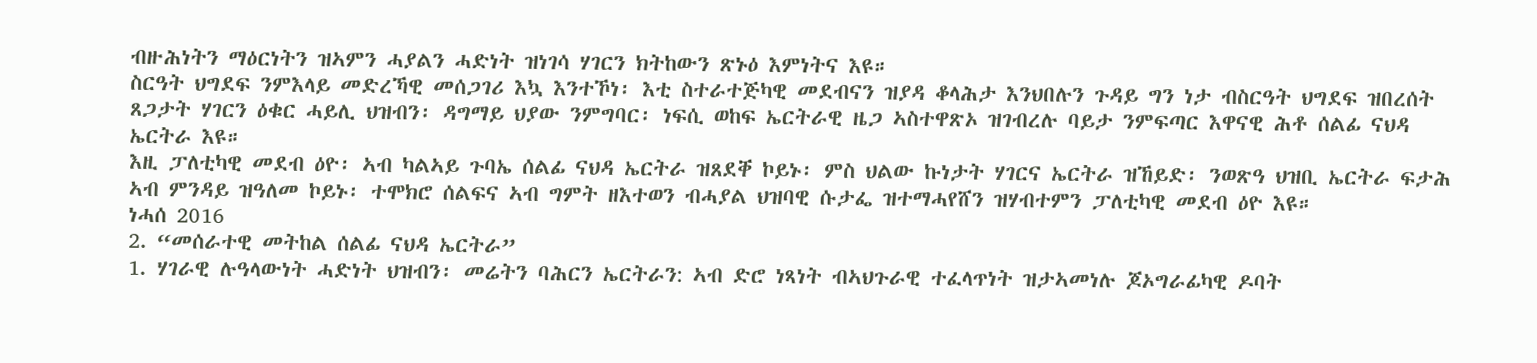ብዙሕነትን ማዕርነትን ዝኣምን ሓያልን ሓድነት ዝነገሳ ሃገርን ክትከውን ጽኑዕ እምነትና እዩ።
ስርዓት ህግደፍ ንምእላይ መድረኻዊ መሰጋገሪ እኳ እንተኾነ፡ እቲ ስተራተጅካዊ መደብናን ዝያዳ ቆላሕታ እንህበሉን ጉዳይ ግን ነታ ብስርዓት ህግደፍ ዝበረሰት ጸጋታት ሃገርን ዕቁር ሓይሊ ህዝብን፡ ዳግማይ ህያው ንምግባር፡ ነፍሲ ወከፍ ኤርትራዊ ዜጋ ኣስተዋጽኦ ዝገብረሉ ባይታ ንምፍጣር እዋናዊ ሕቶ ሰልፊ ናህዳ ኤርትራ እዩ።
እዚ ፓለቲካዊ መደብ ዕዮ፡ ኣብ ካልኣይ ጉባኤ ሰልፊ ናህዳ ኤርትራ ዝጸደቐ ኮይኑ፡ ምስ ህልው ኩነታት ሃገርና ኤርትራ ዝኸይድ፡ ንወጽዓ ህዝቢ ኤርትራ ፍታሕ ኣብ ምንዳይ ዝዓለመ ኮይኑ፡ ተሞክሮ ሰልፍና ኣብ ግምት ዘእተወን ብሓያል ህዝባዊ ሱታፌ ዝተማሓየሸን ዝሃብተምን ፓለቲካዊ መደብ ዕዮ እዩ።
ነሓሰ 2016
2. “መሰራተዊ መትከል ሰልፊ ናህዳ ኤርትራ”
1. ሃገራዊ ሉዓላውነት ሓድነት ህዝብን፡ መሬትን ባሕርን ኤርትራን: ኣብ ድሮ ነጻነት ብኣህጉራዊ ተፈላጥነት ዝታኣመነሉ ጆኦግራፊካዊ ዶባት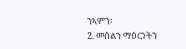ንኣምን፡
2. መሰልን ማዕርነትን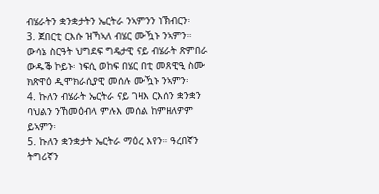ብሄራትን ቋንቋታትን ኤርትራ ንኣምንን ነኽብርን፡
3. ጀበርቲ ርእሱ ዝኻኣለ ብሄር ሙዃኑ ንኣምን። ውሳኔ ስርዓት ህግደፍ ግዴታዊ ናይ ብሄራት ጽምበራ ውዱቕ ኮይኑ፡ ነፍሲ ወከፍ በሄር በቲ መጸዊዒ ስሙ ክጽዋዕ ዲሞክራሲያዊ መሰሉ ሙዃኑ ንኣምን፡
4. ኩለን ብሄራት ኤርትራ ናይ ገዛእ ርእሰን ቋንቋን ባህልን ንኸመዕብላ ምሉእ መሰል ከምዘለዎም ይኣምን፡
5. ኩለን ቋንቋታት ኤርትራ ማዕረ እየን። ዓረበኛን ትግሪኛን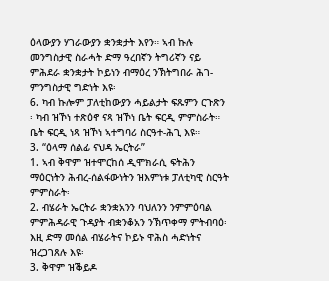ዕላውያን ሃገራውያን ቋንቋታት እየን። ኣብ ኩሉ መንግስታዊ ስራሓት ድማ ዓረበኛን ትግሪኛን ናይ ምሕደራ ቋንቋታት ኮይነን ብማዕረ ንኽትግበራ ሕገ-ምንግስታዊ ግድነት እዩ፡
6. ካብ ኩሎም ፓለቲከውያን ሓይልታት ፍጹምን ርጉጽን ፡ ካብ ዝኾነ ተጽዕኖ ናጻ ዝኾነ ቤት ፍርዲ ምምስራት። ቤት ፍርዲ ነጻ ዝኾነ ኣተግባሪ ስርዓተ-ሕጊ እዩ።
3. “ዕላማ ሰልፊ ናህዳ ኤርትራ”
1. ኣብ ቅዋም ዝተሞርከሰ ዲሞክራሲ ፍትሕን ማዕርነትን ሕብረ-ሰልፋውነትን ዝእምነቱ ፓለቲካዊ ስርዓት ምምስራት፡
2. ብሄራት ኤርትራ ቋንቋአንን ባህለንን ንምምዕባል ምምሕዳራዊ ጉዳያት ብቋንቆአን ንኽጥቀማ ምትብባዕ፡ እዚ ድማ መሰል ብሄራትና ኮይኑ ዋሕስ ሓድነትና ዝረጋገጸሉ እዩ፡
3. ቅዋም ዝቕይዶ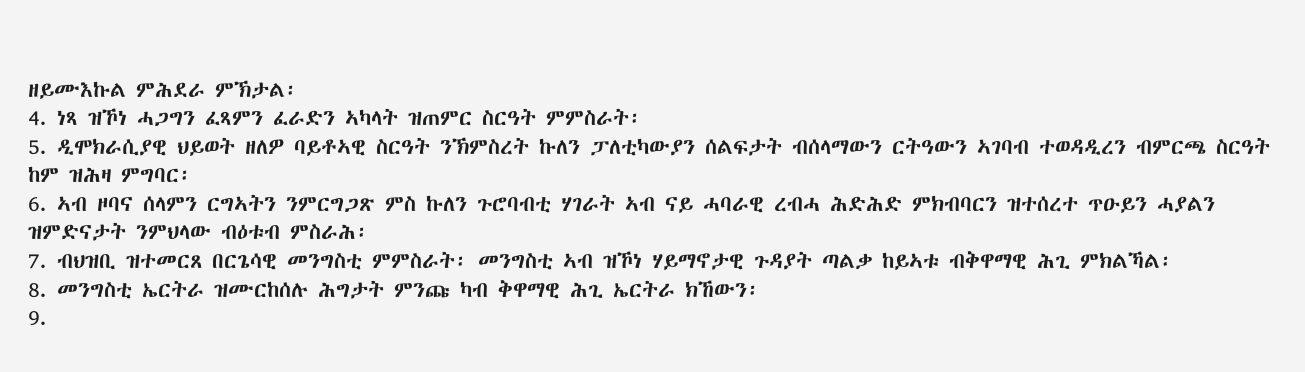ዘይሙእኩል ምሕደራ ምኽታል፡
4. ነጻ ዝኾነ ሓጋግን ፈጻምን ፈራድን ኣካላት ዝጠምር ስርዓት ምምስራት፡
5. ዲሞክራሲያዊ ህይወት ዘለዎ ባይቶኣዊ ስርዓት ንኽምስረት ኩለን ፓለቲካውያን ሰልፍታት ብሰላማውን ርትዓውን ኣገባብ ተወዳዲረን ብምርጫ ስርዓት ከም ዝሕዛ ምግባር፡
6. ኣብ ዞባና ሰላምን ርግኣትን ንምርግጋጽ ምስ ኩለን ጉሮባብቲ ሃገራት ኣብ ናይ ሓባራዊ ረብሓ ሕድሕድ ምክብባርን ዝተሰረተ ጥዑይን ሓያልን ዝምድናታት ንምህላው ብዕቱብ ምስራሕ፡
7. ብህዝቢ ዝተመርጸ በርጌሳዊ መንግስቲ ምምስራት፡ መንግስቲ ኣብ ዝኾነ ሃይማኖታዊ ጉዳያት ጣልቃ ከይኣቱ ብቅዋማዊ ሕጊ ምክልኻል፡
8. መንግስቲ ኤርትራ ዝሙርከሰሉ ሕግታት ምንጩ ካብ ቅዋማዊ ሕጊ ኤርትራ ክኸውን፡
9.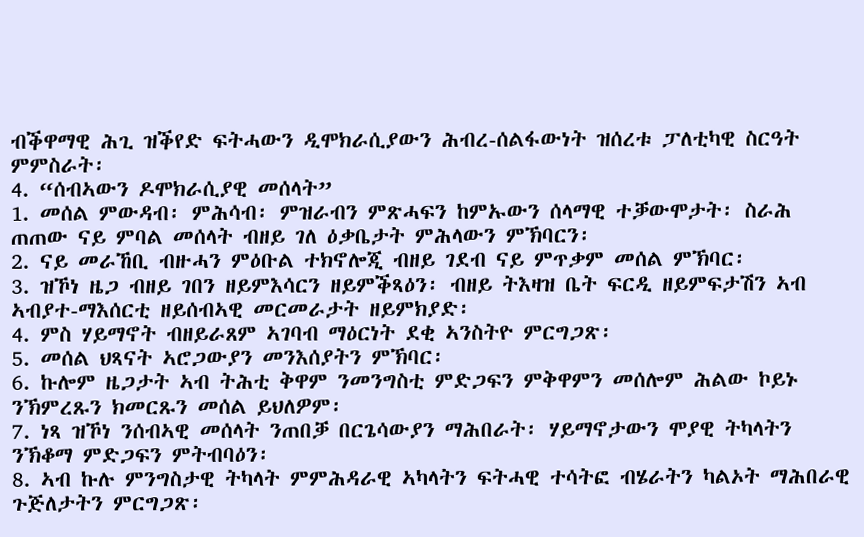ብቕዋማዊ ሕጊ ዝቕየድ ፍትሓውን ዲሞክራሲያውን ሕብረ-ሰልፋውነት ዝሰረቱ ፓለቲካዊ ስርዓት ምምስራት፡
4. “ሰብኣውን ዶሞክራሲያዊ መሰላት”
1. መሰል ምውዳብ፡ ምሕሳብ፡ ምዝራብን ምጽሓፍን ከምኡውን ሰላማዊ ተቓውሞታት፡ ስራሕ ጠጠው ናይ ምባል መሰላት ብዘይ ገለ ዕቃቤታት ምሕላውን ምኽባርን፡
2. ናይ መራኸቢ ብዙሓን ምዕቡል ተክኖሎጂ ብዘይ ገደብ ናይ ምጥቃም መሰል ምኽባር፡
3. ዝኾነ ዜጋ ብዘይ ገበን ዘይምእሳርን ዘይምቕጻዕን፡ ብዘይ ትእዛዝ ቤት ፍርዲ ዘይምፍታሽን ኣብ ኣብያተ-ማእሰርቲ ዘይሰብኣዊ መርመራታት ዘይምክያድ፡
4. ምስ ሃይማኖት ብዘይራጸም ኣገባብ ማዕርነት ደቂ ኣንስትዮ ምርግጋጽ፡
5. መሰል ህጻናት ኣሮጋውያን መንእሰያትን ምኽባር፡
6. ኩሎም ዜጋታት ኣብ ትሕቲ ቅዋም ንመንግስቲ ምድጋፍን ምቅዋምን መሰሎም ሕልው ኮይኑ ንኽምረጹን ክመርጹን መሰል ይህለዎም፡
7. ነጻ ዝኾነ ንሰብኣዊ መሰላት ንጠበቓ በርጌሳውያን ማሕበራት፡ ሃይማኖታውን ሞያዊ ትካላትን ንኽቆማ ምድጋፍን ምትብባዕን፡
8. ኣብ ኩሉ ምንግስታዊ ትካላት ምምሕዳራዊ ኣካላትን ፍትሓዊ ተሳትፎ ብሄራትን ካልኦት ማሕበራዊ ጉጅለታትን ምርግጋጽ፡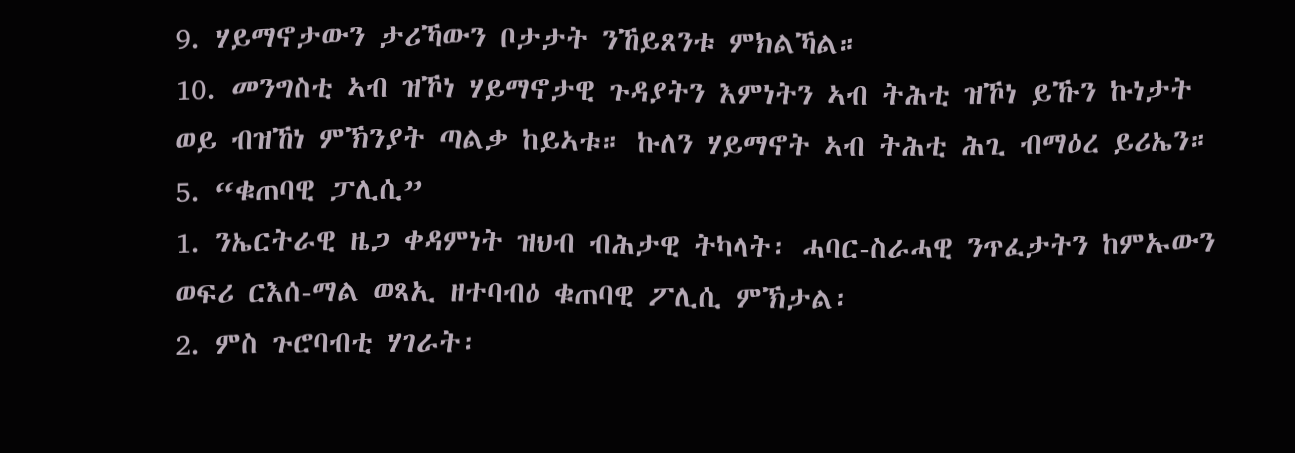9. ሃይማኖታውን ታሪኻውን ቦታታት ንኸይጸንቱ ምክልኻል።
10. መንግስቲ ኣብ ዝኾነ ሃይማኖታዊ ጉዳያትን እምነትን ኣብ ትሕቲ ዝኾነ ይኹን ኩነታት ወይ ብዝኸነ ምኽንያት ጣልቃ ከይኣቱ። ኩለን ሃይማኖት ኣብ ትሕቲ ሕጊ ብማዕረ ይሪኤን።
5. “ቁጠባዊ ፓሊሲ”
1. ንኤርትራዊ ዜጋ ቀዳምነት ዝህብ ብሕታዊ ትካላት፡ ሓባር-ስራሓዊ ንጥፈታትን ከምኡውን ወፍሪ ርእሰ-ማል ወጻኢ ዘተባብዕ ቁጠባዊ ፖሊሲ ምኽታል፡
2. ምስ ጉሮባብቲ ሃገራት፡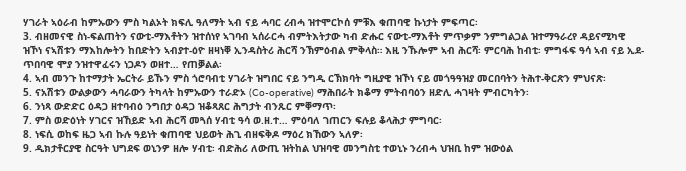ሃገራት ኣዕራብ ከምኡውን ምስ ካልኦት ክፍሊ ዓለማት ኣብ ናይ ሓባር ረብሓ ዝተሞርኮሰ ምቹእ ቁጠባዊ ኩነታት ምፍጣር፡
3. ብዘመናዊ ስነ-ፍልጠትን ናውቲ-ማእቶትን ዝተሰነየ ኣገባብ ኣሰራርሓ ብምትእትታው ካብ ድሑር ናውቲ-ማእቶት ምጥቃም ንምግልጋል ዝተማዓራረየ ዳይናሚካዊ ዝኾነ ናኣሽቱን ማእከሎትን ከበድትን ኣብያተ-ዕዮ ዘዛነቐ ኢንዳስትሪ ሕርሻ ንኽምዕብል ምቅላስ። እዚ ንኹሎም ኣብ ሕርሻ፡ ምርባሕ ከብቲ፡ ምግፋፍ ዓሳ ኣብ ናይ ኢደ-ጥበባዊ ሞያ ንዝተዋፈሩን ነጋዶን ወዘተ… የጠቓልል፡
4. ኣብ መንጉ ከተማታት ኤርትራ ይኹን ምስ ጎሮባብቲ ሃገራት ዝግበር ናይ ንግዲ ርኽክባት ግዚያዊ ዝኾነ ናይ መጎዓዓዝያ መርበባትን ትሕተ-ቅርጽን ምህናጽ፡
5. ናአሽቱን ውልቃውን ሓባራውን ትካላት ከምኡውን ተራድኦ (Co-operative) ማሕበራት ክቆማ ምትብባዕን ዘድሊ ሓገዛት ምብርካትን፡
6. ንነጻ ውድድር ዕዳጋ ዘተባብዕ ንግበታ ዕዳጋ ዝቆጻጸር ሕግታት ብንጹር ምቐማጥ፡
7. ምስ ወድዕነት ሃገርና ዝኸይድ ኣብ ሕርሻ መጓሰ ሃብቲ ዓሳ ወ.ዘ.ተ… ምዕባለ ገጠርን ፍሉይ ቆላሕታ ምግባር፡
8. ነፍሲ ወከፍ ዜጋ ኣብ ኩሉ ዓይነት ቁጠባዊ ህይወት ሕጊ ብዘፍቅዶ ማዕረ ክኸውን ኣለዎ፡
9. ዲክታቶርያዊ ስርዓት ህግደፍ ወኒንዎ ዘሎ ሃብቲ፡ ብድሕሪ ለውጢ ዝትከል ህዝባዊ መንግስቲ ተወኒኑ ንረብሓ ህዝቢ ከም ዝውዕል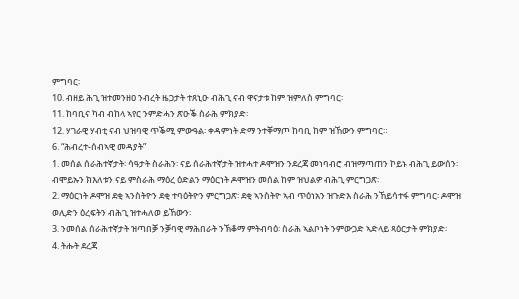ምግባር፡
10. ብዘይ ሕጊ ዝተመንዘዐ ንብረት ዜጋታት ተጸኒዑ ብሕጊ ናብ ዋናታቱ ከም ዝምለስ ምግባር፡
11. ከባቢና ካብ ብከላ ኣየር ንምድሓን ጽዑቕ ስራሕ ምክያድ፡
12. ሃገራዊ ሃብቲ ናብ ህዝባዊ ጥቕሚ ምውዓል፡ ቀዳምነት ድማ ንተቐማጦ ከባቢ ከም ዝኸውን ምግባር።
6. “ሕብረተ-ሰብኣዊ መዳያት”
1. መሰል ሰራሕተኛታት፡ ሳዓታት ስራሕን፡ ናይ ሰራሕተኛታት ዝተሓተ ዶሞዝን ንደረጃ መነባብሮ ብዝማጣጠን ኮይኑ ብሕጊ ይውሰን፡ ብሞይኡን ክእለቱን ናይ ምስራሕ ማዕረ ዕድልን ማዕርነት ዶሞዝን መሰል ከም ዝህልዎ ብሕጊ ምርግጋጽ፡
2. ማዕርነት ዶሞዝ ደቂ ኣንስትዮን ደቂ ተባዕትዮን ምርግጋጽ፡ ደቂ ኣንስትዮ ኣብ ጥዕነአን ዝጉድእ ስራሕ ንኸይሳተፋ ምግባር፡ ዶሞዝ ወሊድን ዕረፍትን ብሕጊ ዝተሓለወ ይኸውን፡
3. ንመሰል ሰራሕተኛታት ዝጣበቓ ንቓባዊ ማሕበራት ንኽቆማ ምትብባዕ፡ ስራሕ ኣልቦነት ንምውጋድ ኣድላይ ጻዕርታት ምክያድ፡
4. ትሑት ደረጃ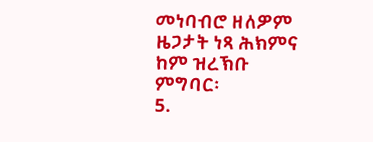መነባብሮ ዘለዎም ዜጋታት ነጻ ሕክምና ከም ዝረኽቡ ምግባር፡
5.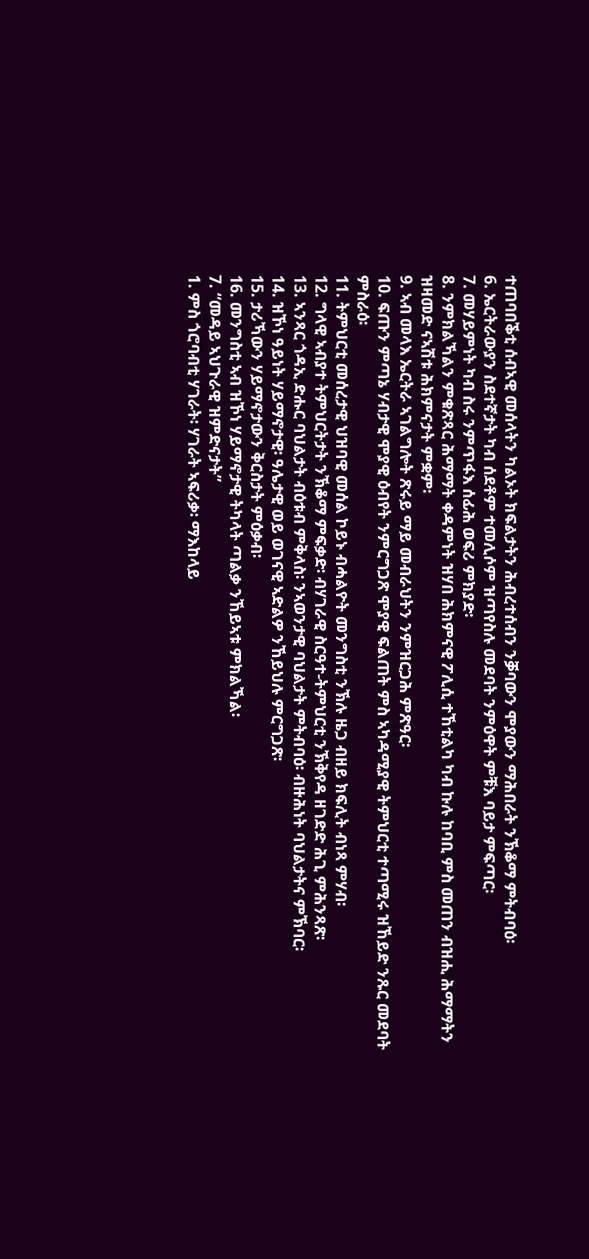ተጠባበቕቲ ሰብኣዊ መሰላትን ካልኦት ክፍልታትን ሕብረተሰብን ንቓባውን ሞያውን ማሕበራት ንኽቆማ ምትብባዕ፡
6. ኤርትራውያን ስደተኛታት ካብ ሰደቶም ተመሊሶም ዝጣየስሉ መደባት ንምዕዋት ምቹእ ባይታ ምፍጣር፡
7. መሃይምነት ካብ ስሩ ንምጥፋእ ሰፊሕ ወፍሪ ምክያድ፡
8. ንምክልኻልን ምቁጽጻር ሕማማት ቀዳምነት ዝሃበ ሕክምናዊ ፖሊሲ ተኸቲልካ ካብ ኩሉ ከባቢ ምስ መጠን ብዝሒ ሕማማትን ዝዛመድ ናኣሽቱ ሕክምናታት ምቋም፡
9. ኣብ መላእ ኤርትራ ኣገልግሎት ጽሩይ ማይ መብራህትን ንምዝርጋሕ ምጽዓር፡
10. ፍጡን ምጣኔ ሃብታዊ ሞያዊ ዕብየት ንምርግጋጽ ሞያዊ ፍልጠት ምስ ኣካዳሚያዊ ትምህርቲ ተጣሚሩ ዝኸይድ ንጹር መደባት ምስራዕ፡
11. ትምህርቲ መሰረታዊ ህዝባዊ መሰል ኮይኑ ብሓልዮት መንግስቲ ንኽሉ ዜጋ ብዘይ ክፍሊት ብነጻ ምሃብ፡
12. ግላዊ ኣብያተ ትምህርትታት ንኽቆማ ምፍቃድ፡ ብሃገራዊ ስርዓተ-ትምህርቲ ንኽቅየዳ ዘገድድ ሕጊ ምሕንጻጽ፡
13. ኣንጻር ጎዳኢ ድሑር ባህልታት ብዕቱብ ምቅላስ፡ ንኣወንታዊ ባህልታት ምትብባዕ፡ ብዙሕነት ባህልታትና ምኽባር፡
14. ዝኾነ ዓይነት ሃይማኖታዊ፡ ዓሌታዊ ወይ ወገናዊ ኣድልዎ ንኸይህሉ ምርግጋጽ፡
15. ታሪኻውን ሃይማኖታውን ቅርስታት ምዕቃብ፡
16. መንግስቲ ኣብ ዝኾነ ሃይማኖታዊ ትካላት ጣልቃ ንኸይኣቱ ምክልኻል፡
7. “መዳይ ኣህጉራዊ ዝምድናታት”
1. ምስ ጎሮባብቲ ሃገራት፡ ሃገራት ኣፍሪቃ፡ ማእከላይ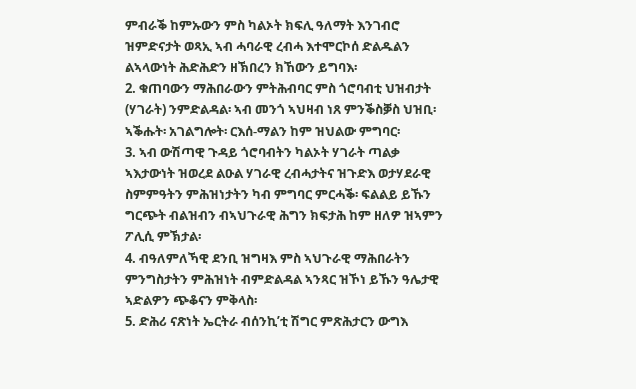ምብራቕ ከምኡውን ምስ ካልኦት ክፍሊ ዓለማት እንገብሮ ዝምድናታት ወጻኢ ኣብ ሓባራዊ ረብሓ እተሞርኮሰ ድልዱልን ልኣላውነት ሕድሕድን ዘኽበረን ክኸውን ይግባእ፡
2. ቁጠባውን ማሕበራውን ምትሕብባር ምስ ጎሮባብቲ ህዝብታት (ሃገራት) ንምድልዳል፡ ኣብ መንጎ ኣህዛብ ነጸ ምንቕስቓስ ህዝቢ፡ ኣቕሑት፡ አገልግሎት፡ ርእሰ-ማልን ከም ዝህልው ምግባር፡
3. ኣብ ውሽጣዊ ጉዳይ ጎሮባብትን ካልኦት ሃገራት ጣልቃ ኣእታውነት ዝወረደ ልዑል ሃገራዊ ረብሓታትና ዝጉድእ ወታሃደራዊ ስምምዓትን ምሕዝነታትን ካብ ምግባር ምርሓቕ፡ ፍልልይ ይኹን ግርጭት ብልዝብን ብኣህጉራዊ ሕግን ክፍታሕ ከም ዘለዎ ዝኣምን ፖሊሲ ምኽታል፡
4. ብዓለምለኻዊ ደንቢ ዝግዛእ ምስ ኣህጉራዊ ማሕበራትን ምንግስታትን ምሕዝነት ብምድልዳል ኣንጻር ዝኾነ ይኹን ዓሌታዊ ኣድልዎን ጭቆናን ምቅላስ፡
5. ድሕሪ ናጽነት ኤርትራ ብሰንኪ’ቲ ሽግር ምጽሕታርን ውግእ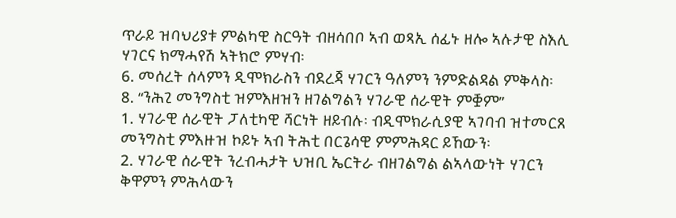ጥራይ ዝባህሪያቱ ምልካዊ ስርዓት ብዘሳበቦ ኣብ ወጻኢ ሰፊኑ ዘሎ ኣሉታዊ ስእሊ ሃገርና ክማሓየሽ ኣትክሮ ምሃብ፡
6. መሰረት ሰላምን ዲሞክራስን ብደረጃ ሃገርን ዓለምን ንምድልዳል ምቅላስ፡
8. “ንሕጊ መንግስቲ ዝምእዘዝን ዘገልግልን ሃገራዊ ሰራዊት ምቛም”
1. ሃገራዊ ሰራዊት ፓለቲካዊ ሻርነት ዘይብሉ፡ ብዲሞክራሲያዊ ኣገባብ ዝተመርጸ መንግስቲ ምእዙዝ ኮይኑ ኣብ ትሕቲ በርጌሳዊ ምምሕዳር ይኸውን፡
2. ሃገራዊ ሰራዊት ንረብሓታት ህዝቢ ኤርትራ ብዘገልግል ልኣላውነት ሃገርን ቅዋምን ምሕላውን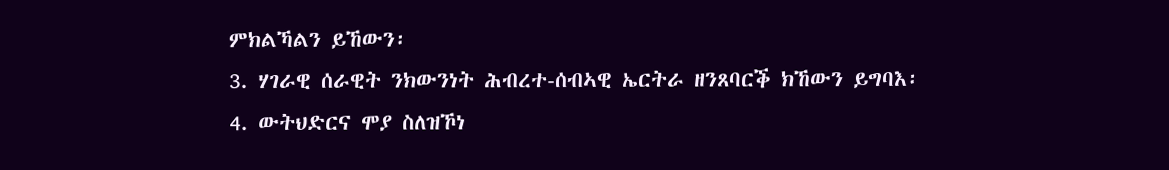ምክልኻልን ይኸውን፡
3. ሃገራዊ ሰራዊት ንክውንነት ሕብረተ-ሰብኣዊ ኤርትራ ዘንጸባርቕ ክኸውን ይግባእ፡
4. ውትህድርና ሞያ ስለዝኾነ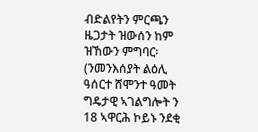ብድልየትን ምርጫን ዜጋታት ዝውሰን ከም ዝኸውን ምግባር፡ (ንመንእሰያት ልዕሊ ዓሰርተ ሸሞንተ ዓመት ግዴታዊ ኣገልግሎት ን 18 ኣዋርሕ ኮይኑ ንደቂ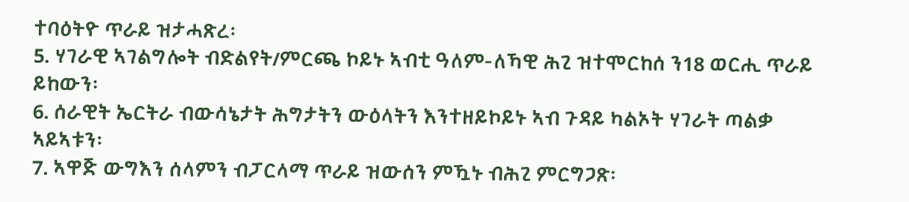ተባዕትዮ ጥራይ ዝታሓጽረ፡
5. ሃገራዊ ኣገልግሎት ብድልየት/ምርጫ ኮይኑ ኣብቲ ዓለም-ለኻዊ ሕጊ ዝተሞርከሰ ን18 ወርሒ ጥራይ ይከውን፡
6. ሰራዊት ኤርትራ ብውሳኔታት ሕግታትን ውዕላትን እንተዘይኮይኑ ኣብ ጉዳይ ካልኦት ሃገራት ጣልቃ ኣይኣቱን፡
7. ኣዋጅ ውግእን ሰላምን ብፓርላማ ጥራይ ዝውሰን ምዃኑ ብሕጊ ምርግጋጽ፡